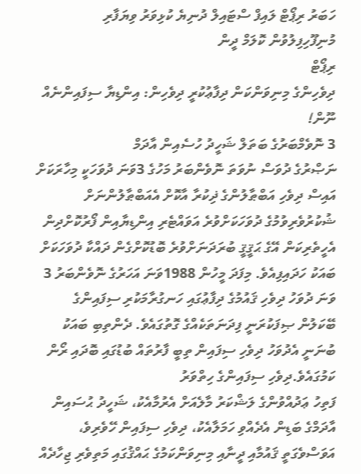ހަބަރު ރިޕޯޓް ލައިފް ސްޓައިލް ދުނިޔެ ކުޅިވަރު ވިޔަފާރި މުނިފޫހިފިލުވުން ކޮލަމް ދީން
ރިޕޯޓް
ދިވެހިންގެ މިނިވަންކަން ދިފާޢުކުރީ ދިވެހިން: އިންޑިޔާ ސިފައިންނެއް ނޫން!
3 ނޮވެމްބަރުގެ ބަތަލް ޝަހީދު ހުސެއިން އާދަމް
ނަޞްރުގެ ދުވަސް ނުވަތަ ނޮވެންބަރު މަހުގެ 3ވަނަ ދުވަހަކީ މިހާރަކަށް އައިސް ދިވެހި އަބްޠާލުންގެ ޛިކުރާ އާކޮށް އެއަބްޠާލުންނަށް ޝުކުރުވެރިވުމުގެ ދުވަހަކަށްވުރެ އަވައްޓެރި އިންޑިޔާއިން ފޯރުކޮށްދިން އެހީތެރިކަން އޭގެ ޙަޤީޤީ ބުރަދަނަށްވުރެ ބޮޑުކޮށްގެން ދައްކާ ދުވަހަކަށް ބައަކު ހަދައިފިއެވެ. މިފަދަ މީހުން 1988ވަނަ އަހަރުގެ ނޮވެންބަރު 3 ވަނަ ދުވަހު ދިވެހި ޤައުމުގެ ދިފާޢުގައި ހަނގުރާމަކުރި ސިފައިންގެ ބޭކަލުން ޞިފަކުރަނީ ފިދަނަތަކެއްގެ ގޮތުގައެވެ. ދެންތިބި ބައަކު ބުނަނީ އެދުވަހު ދިވެހި ސިފައިން ތިބީ ފާރުތައް ބުޑުގައި ބޮދައި ރޯން ކަމުގައެވެ.ދިވެހި ސިފައިންގެ ހިތްވަރު
ފަތިހު ޢަދުއްވުންގެ ލަޝްކަރު މާލެއަށް އެރުމާއެކު، ޝަހީދު ޙުސައިން އާދަމްގެ ބަޑިން އެދެއްވި ހަމަލާއެކު، ދިވެހި ސިފައިން ހޭވެރިވެ، އަވަސްވެގަތީ ޤައުމާއި ދީނާއި މިނިވަންކަމުގެ ޙައްޤުގައި މަތިވެރި ޖިހާދެއް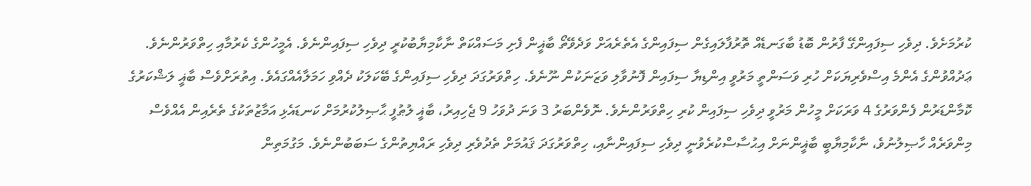ކުރުމަށެވެ. ދިވެހި ސިފައިންގޭ ފާރުން ބޮޑު ބާގަނޑެއް ތޮރުފާލައިގެން ސިފައިންގެ އެތެރެއަށް ވަދެވޭތޯ ބާޣީން ފެށި މަސައްކަތް ނާކާމިޔާބުކުރީ ދިވެހި ސިފައިންނެވެ. އެމީހުންގެ ކެރުމާއި ހިތްވަރުންނެވެ.
ޢަދުއްވުންގެ އެންމެ އިސްވެރިޔަކަށް ހުރި ވަސަންތީ މަރުވީ އިންޑިޔާ ސިފައިން ފޮނުވާލި ވަޒަނަކުން ނޫނެވެ. ހިތްވަރުގަދަ ދިވެހި ސިފައިންގެ ބޭކަލަކު ދެއްވި ހަމަލާއެއްގައެވެ. އިތުރަށްވެސް ބާޣީ ލަޝްކަރުގެ ކޮމާންޑަރުން ފެންވަރުގެ 4 ވަރަކަށް މީހުން މަރުވީ ދިވެހި ސިފައިން ކުރި ހިތްވަރުންނެވެ. ނޮވެންބަރު 3 ވަނަ ދުވަހު 9 ޖެހިއިރު، ބާޣީ ލުޠުފީ ޙާޞިލުކުރުމަށް ކަނޑައެޅި އަމާޒުތަކުގެ ތެރެއިން އެއްވެސް މިންވަރެއް ހާޞިލުނުވެ، ނާކާމިޔާބީ ބާޣީންނަށް އިޙުސާސްކުރެވުނީ ދިވެހި ސިފައިންނާއި، ހިތްވަރުގަދަ ޤައުމަށް ތެދުވެރި ދިވެހި ރައްޔިތުންގެ ސަބަބުންނެވެ. މަގުމަތިން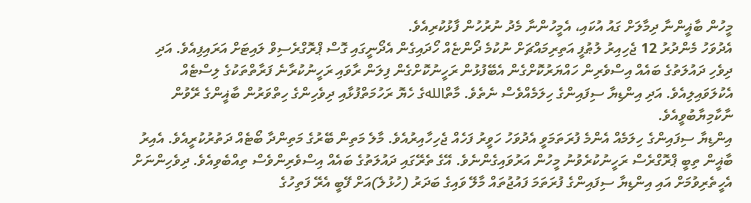މީހުން ބާޣީންނާ ދިމާލަށް ގައު އުކައި، އެމީހުންނާ މެދު ނުރުހުން ފާޅުކުރިއެވެ.
އެދުވަހު މެންދުރު 12 ޖެހިއިރު ލުޠުފީ އަތިރިމައްޗަށް ނުކުމެ ދޯންޏެއް ހޯދައިގެން އެދޯނީގައި ގޮސް ޕްރޮގްރެސިވް ލައިޓަށް އަރައިފިއެވެ. އަދި ދިވެހި ދައުލަތުގެ ބައެއް އިސްވެރިން ހައްޔަރުކޮށްގެން އެބޭފުޅުން ރަހީނުކޮށްގެން ފިލަން ރާވައި ރަހީނުކުރާނެ ފަރާތްތަކުގެ ލިސްޓެއް އެކުލަވައިލިއެވެ. އަދި އިންޑިޔާ ސިފައިންގެ ހިލަމެއްވެސް ނެތެވެ. މާތްاللهގެ ހެޔޮ ރަހުމަތްފުޅާއި ދިވެހިންގެ ހިތްވަރުން ބާޣީންގެ ރޭވުން ނާކާމިޔާބުވީއެވެ.
އިންޑިޔާ ސިފައިންގެ ހިލަމެއް އެންމެ ފުރަތަމަވީ އެދުވަހު ހަވީރު ފަހެއް ޖެހިހާއިރުއެވެ. މާލެ މަތިން ބޭރުގެ މަތިންދާ ބޯޓެއް ދަތުރުކުރީއެވެ. އެއިރު ބާޣީން ތިބީ ޕްރޮގްރެސް ރަހީނުކުރެވުނު މީހުން އަރުވައިގެންނެވެ. އޭގެ ތެރޭގައި ދައުލަތުގެ ބައެއް އިސްވެރިންވެސް ތިއްބެވިއެވެ. ދިވެހިންނަށް އެހީތެރިވުމަށް އައި އިންޑިޔާ ސިފައިންގެ ފުރަތަމަ ފައުޖުތައް މާލޭ ވައިގެ ބަދަރު (ހުޅުލެ)އަށް ފޭބީ އެރޭ ފަތިހުގެ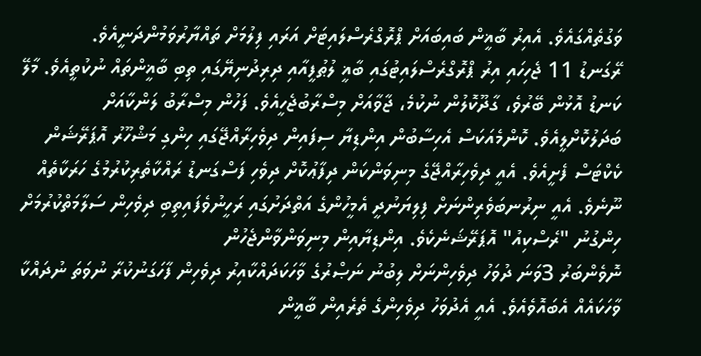ވަގުތެއްގައެވެ. އެއިރު ބާޣީން ބައިބައަށް ޕްރޮގްރެސްލައިޓަށް އަރައި ފިލުމަށް ތައްޔާރުވަމުންދަނީއެވެ.
ރޭގަނޑު 11 ޖެހިހައި އިރު ޕްރޮގްރެސްލައިޓުގައި ބާޣީ ލުޠުފީއާއި ދިރިދުނިޔޭގައި ތިބި ބާޣީންތައް ނުކުތީއެވެ. މާލޭ ކަނޑު އޮޅުން ބޭރުވެ، ގާދޫކޮލުން ނުކުމެ، ޖާވާއަށް މިސްރާބުޖެހީއެވެ. ފަހުން މިސްރާބު ލަންކާއަށް ބަދަލުކޮށްލީއެވެ. ކޮންމެއަކަސް އެހިސާބުން އިންޑިޔާ ސިފައިން ދިވެހިރާއްޖޭގައި ހިންގި މަޝްހޫރު އޮޕަރޭޝަން ކެކްޓަސް ފެށީއެވެ. އެއީ ދިވެހިރާއްޖޭގެ މިނިވަންކަން ދިފާޢުކޮށް ދިވެހި ފަސްގަނޑު ރައްކާތެރިކުރުމުގެ ހަރަކާތެއް ނޫނެވެ. އެއީ ނިރުނބަވެރިންނަށް ފިލިޔަނުދީ އެމީހުންގެ އަތްދަށުގައި ރަހީނުވެފައިތިބި ދިވެހިން ސަލާމަތްކުރުމަށް ހިންގުނު "ރެސްކިއު" އޮޕަރޭޝަނެކެވެ. އިންޑިޔާއިން މިނިވަންވާންޖެހުން
ނޮވެންބަރު 3ވަނަ ދުވަހު ދިވެހިންނަށް ލިބުނު ނަޞްރުގެ ވާހަކަދައްކާއިރު ދިވެހިން ފާހަގަނުކުރާ ނުވަތަ ނުދައްކާ ވާހަކައެއް އެބައޮވެއެވެ. އެއީ އެދުވަހު ދިވެހިންގެ ތެރެއިން ބާޣީން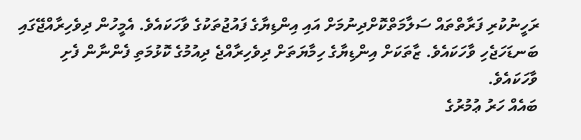ރަހީނުކުރި ފަރާތްތައް ސަލާމަތްކޮށްދިނުމަށް އައި އިންޑިޔާގެ ފައުޖުތަކުގެ ވާހަކައެވެ. އެމީހުން ދިވެހިރާއްޖޭގައި ބަނޑަހަޖެހި ވާހަކައެވެ. ޒާތަކަށް އިންޑިޔާގެ ހިމާޔަތަށް ދިވެހިރާއްޖެ ދިއުމުގެ ކޮޅުމަތި ފެންނާން ފެށި ވާހަކައެވެ.
ބައެއް ހަރު ޢުމުރުގެ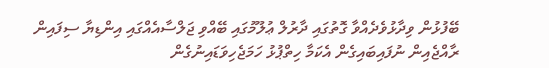ބޭފުޅުން ވިދާޅުވެދެއްވާ ގޮތުގައި ދާރުލް ޢުލޫމުގައި ބޭއްވި ޖަލްސާއެއްގައި އިންޑިޔާ ސިފައިން ރާއްޖެއިން ނުފައިބައިގެން އެކަމާ ހިތްޕުޅު ހަމަޖެހިވަޑައިނުގެން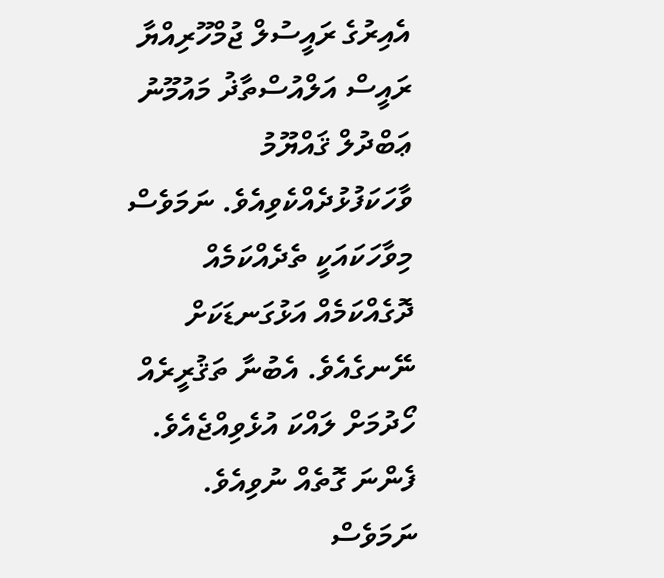އެއިރުގެ ރައީސުލް ޖުމްހޫރިއްޔާ ރައީސް އަލްއުސްތާޛު މައުމޫނު ޢަބްދުލް ޤައްޔޫމު ވާހަކަފުޅުދެއްކެވިއެވެ. ނަމަވެސް މިވާހަކައަކީ ތެދެއްކަމެއް ދޮގެއްކަމެއް އަޅުގަނޑަކަށް ނޭނގެއެވެ. އެބުނާ ތަޤުރީރެއް ހޯދުމަށް ލައްކަ އުޅެވިއްޖެއެވެ. ފެންނަ ގޮތެއް ނުވިއެވެ.
ނަމަވެސް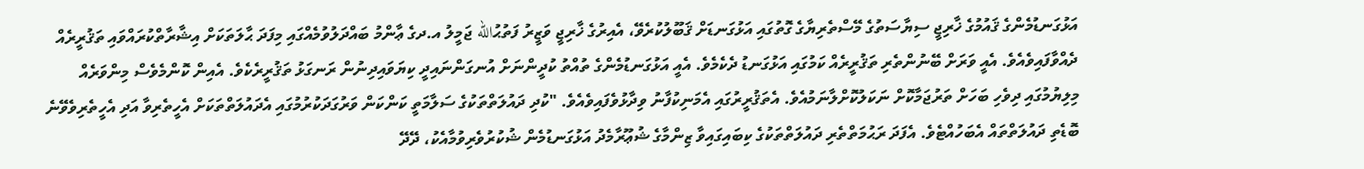އަޅުގަނޑުމެންގެ ޤައުމުގެ ޚާރިޖީ ސިޔާސަތުގެ މޭސްތެރިޔާގެ ގޮތުގައި އަޅުގަނޑަށް ޤަބޫލުކުރެވޭ، އެއިރުގެ ޚާރިޖީ ވަޒީރު ފަތުޙުالله ޖަމީލު އ.ދގެ ޢާންމު ބައްދަލުވުމެއްގައި މިފަދަ ޙާލަތަކަށް އިޝާރާތްކުރައްވައި ތަޤުރީރެއް ދެއްވާފައިވެއެވެ. އެއީ ވަރަށް ބޭނުންތެރި ތަޤުރީރެއް ކަމުގައި އަޅުގަނޑު ދެކެމެވެ. އެއީ އަޅުގަނޑުމެންގެ ތުއްތު ކުދީންނަށް އުނގަންނައިދީ ކިޔަވައިދިނުން ރަނގަޅު ތަޤުރީރެކެވެ. އެއިން ކޮންމެވެސް މިންވަރެއް މިލިޔުމުގައި ދިވެހި ބަހަށް ތަރުޖަމާކޮށް ނަކަލުކޮށްލާނަމުއެވެ. އެތަޤުރީރުގައި އެމަނިކުފާނު ވިދާޅުވެފައިވެއެވެ. "ކުދި ދައުލަތްތަކުގެ ސަލާމަތީ ކަންކަން ވަރުގަދަކުރުމުގައި އެދައުލަތްތަކަށް އެހީތެރިވާ އަދި އެހީތެރިވެވޭނެ ބޮޑެތި ދައުލަތްތައް އެބަހުއްޓެވެ. އެފަދަ ރަޙުމަތްތެރި ދައުލަތްތަކުގެ ކިބައިގައިވާ ޒިންމާގެ ޝުޢޫރާމެދު އަޅުގަނޑުމެން ޝުކުރުވެރިވުމާއެކު، ދޭދޭ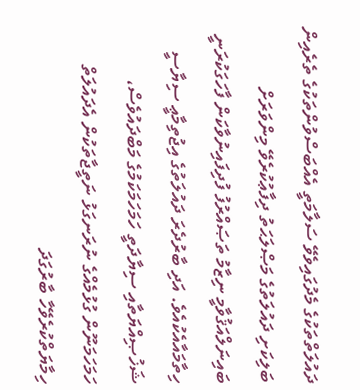ދައުލަތްތަކުގެ މެދުގައިވެވޭ ސަލާމަތީ އެއްބަސްވުންތަކުގެ ތެރެއިން ބަލިކަށި ދައުލަތުގެ މަޞްލަޙަތު ދިފާޢުކުރެވޭ މިންވަރަށް ބައިނަލްއަޤުވާމީ ނިޒާމު ތަޞައްރުފު ފުދިފައިނުވާކަން ފާހަގަކުރަނީ ހިތާމައާއެކުއެވެ. އަދި ބާރުދެރަ ދައުލަތުގެ އިޖުތިމާޢީ ސިޔާސީ ޝަޚުޞިއްޔަތާއި ސިޔާދަތީ ހަމަހަމަކަމުގެ މަބްދައުވެސް، ހަމަހަމަނޫން ގުޅުމެއްގެ ނުރަނގަޅު ނަތީޖާތަކުން އެދައުލަތް ހިމާޔަތްކުރެވޭހާ ބާރުގަދަ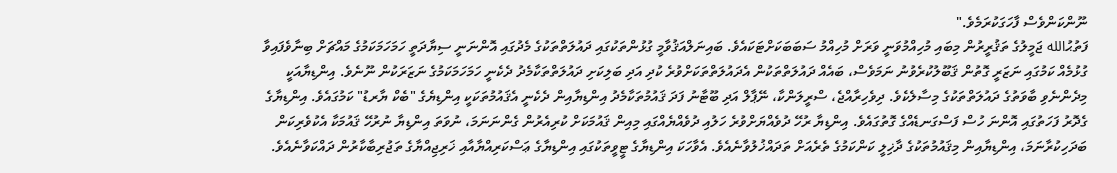ނޫންކަންވެސް ފާހަގަކުރަމެވެ."
ފަތުޙުالله ޖަމީލުގެ ތަޤުރީރުން މިބައި މުހިއްމުވަނީ ވަރަށް މުހިއްމު ސަބަބަކަށްޓަކައެވެ. ބައިނަލްއަޤުވާމީ ގުޅުންތަކުގައި ދައުލަތްތަކުގެ މެދުގައި އޮންނަނީ ސިޔާދަތީ ހަމަހަމަކަމުގެ މައްޗަށް ބިނާވެފައިވާ ގުޅުމެއް ކަމުގައި ނަޒަރީ ގޮތުން ޤަބޫލުކުރެވުނު ނަމަވެސް، ބައެއް ދައުލަތްތަކުން އެދައުލަތްތަކަށްވުރެ ކުދި އަދި ބަލިކަށި ދައުލަތްތަކާމެދު ދެކެނީ ހަމަހަމަކަމުގެ ނަޒަރަކުން ނޫނެވެ. އިންޑިޔާއަކީ މިދެންނެވި ބާވަތުގެ ދައުލަތްތަކުގެ މިސާލެކެވެ. ދިވެހިރާއްޖެ، ސްރީލަންކާ، ނޭޕާލް އަދި ބޫޓާނު ފަދަ ޤައުމުތަކާމެދު އިންޑިޔާއިން ދެކެނީ އެޤައުމުތަކަކީ އިންޑިޔެގެ "ބެކް ޔާރޑު" ކަމުގައެވެ. އިންޑިޔާގެ ގެދޮރު ފަހަތުގައި އޮންނަ ހުސް ފަސްގަނޑެއްގެ ގޮތުގައެވެ. އިންޑިޔާ ރުހޭ ދުވެއްޔަށްވުރެ ހަލުއި ދުވެއްޔެއްގައި މިއިން ޤައުމަކަށް ކުރިއެރުން ގެންނަނަމަ، ނުވަތަ އިންޑިޔާ ނުރުހޭ ޤައުމަކާ އެކުވެރިކަން ބަދަހިކުރާނަމަ، އިންޑިޔާއިން މިޤައުމުތަކުގެ ދާޚިލީ ކަންކަމުގެ ތެރެއަށް ތަދައްޚުލުވާނެއެވެ. އެވާހަކަ އިންޑިޔާގެ ޓީވީތަކުގައި އިންޑިޔާގެ ޢަސްކަރިއްޔާއާއި ޚަރިޖިއްޔާގެ ތަޖުރިބާކާރުން ދައްކަވާނެއެވެ.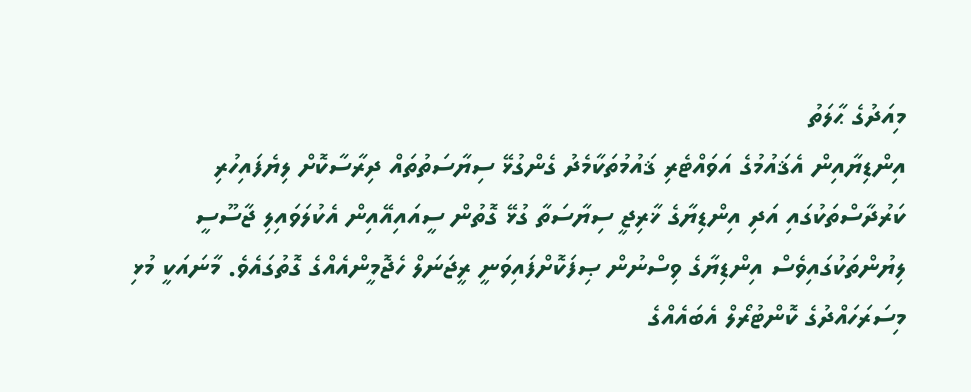މިއަދުގެ ޙާލަތު
އިންޑިޔާއިން އެޤައުމުގެ އަވައްޓެރި ޤައުމުތަކާމެދު ގެންގުޅޭ ސިޔާސަތުތައް ދިރާސާކޮށް ލިޔެފައިހުރި ކަރުދާސްތަކުގައި އަދި އިންޑިޔާގެ ޚާރިޖީ ސިޔާސަތާ ގުޅޭ ގޮތުން ސީއައިއޭއިން އެކުލަވައިލި ޖާސޫސީ ލިޔުންތަކުގައިވެސް އިންޑިޔާގެ ވިސްނުން ޞިފަކޮށްފައިވަނީ ރީޖަނަލް ހެޖޮމީންއެއްގެ ގޮތުގައެވެ. މާނައަކީ މުޅި މިސަރަހައްދުގެ ކޮންޓުރޯލް އެބައެއްގެ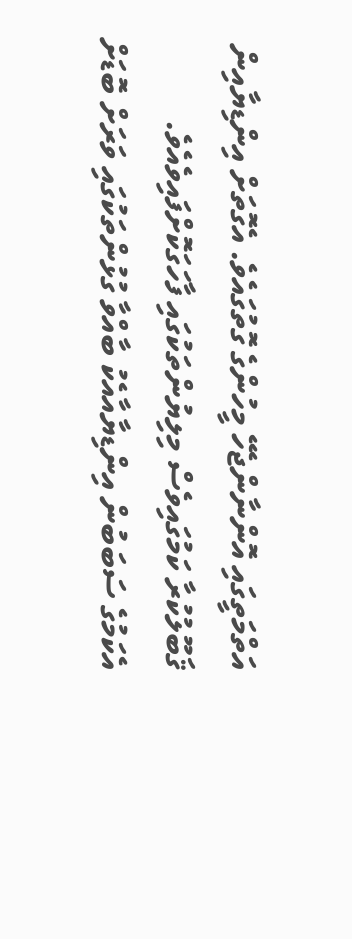އަތްމަތީގައި އޮންނާންޖެހޭ މީހުންގެ ގޮތުގައެވެ. އެގޮތަށް އިންޑިޔާއިން ޤަބޫލުކުރާ ކަމުގައިވެސް މިލިޔުންތަކުގައި ފާހަގަކޮށްފައިވެއެވެ.
އެކަމުގެ ސަބަބުން އިންޑިޔާއާއެކު ބާއްވާ ގުޅުންތަކުގައި ވަރަށް ބޮޑަށް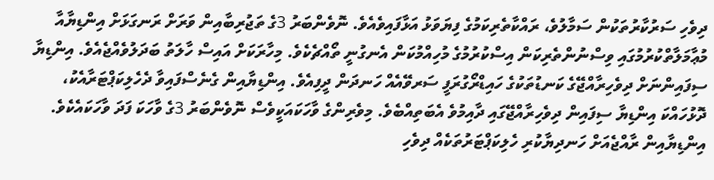ދިވެހި ސަރުކާރުތަކުން ސަމާލުވެ، ރައްކާތެރިކަމުގެ ފިޔަވަޅު އަޅާފައިވެއެވެ. ނޮވެންބަރު 3ގެ ތަޖުރިބާއިން ވަރަށް ރަނގަޅަށް އިންޑިޔާއާ މުޢާމަލާތްކުރުމުގައި ވިސްނުންތެރިކަން އިސްކުރުމުގެ މުހިއްމުކަން އެނގުނީ ތޯއްޗެކެވެ. މިހާރަކަށް އައިސް ހާލަތު ބަދަލުވެއްޖެއެވެ. އިންޑިޔާ ސިފައިންނަށް ދިވެހިރާއްޖޭގެ ކަނޑުތަކުގެ ހައިޑްރޯގުރަފީ ސަރވޭއެއް ހަނދަން ދީފިއެވެ. އިންޑިޔާއިން ގެނެސްފައިވާ ދެހެލިކަޕްޓަރާއެކު، ދޮޅުހައްކަ އިންޑިޔާ ސިފައިން ދިވެހިރާއްޖޭގައި ދާއިމުވެ އެބަތިއްބެވެ. މިވެރިންގެ ވާހަކައަކީވެސް ނޮވެންބަރު 3ގެ ވާހަކަ ފަދަ ވާހަކައެކެވެ. އިންޑިޔާއިން ރާއްޖެއަށް ހަނދިޔާކުރި ހެލިކަޕްޓަރުތަކެއް ދިވެހި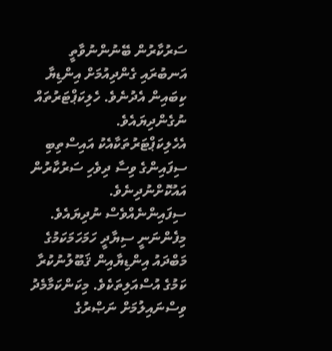ސަރުކާރުން ބޭނުންނުވާތީ އަނބުރައި ގެންދިއުމަށް އިންޑިޔާ ކިބައިން އެދުނެވެ. ހެލިކަޕްޓަރުތައް ނުގެންދިޔައެވެ. އެހެލިކަޕްޓަރުތަކާއެކު އައިސްތިބި ސިފައިންގެ ވިސާ ދިވެހި ސަރުކާރުން އައުކޮށްނުދިނެވެ. ސިފައިންނެއްވެސް ނުދިޔައެވެ. މިފެންނަނީ ސިޔާދީ ހަމަހަމަކަމުގެ މަބްދައު އިންޑިޔާއިން ޤަބޫލުނުކުރާ ކަމުގެ އުސްއަލިތަކެވެ. މިކަންކަމާމެދު ވިސްނައިލުމަށް ނަޞްރުގެ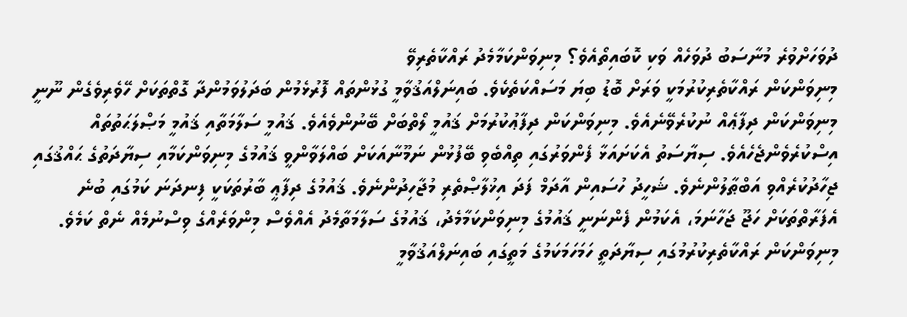ދުވަހަށްވުރެ މުނާސަބު ދުވަހެއް ވަކި ކޮބައިތޯއެވެ؟ މިނިވަންކަމާމެދު ރައްކާތެރިވޭ
މިނިވަންކަން ރައްކާތެރިކުރުމަކީ ވަރަށް ބޮޑު ބިޔަ މަސައްކަތެކެވެ. ބައިނަލްއަޤުވާމީ ގުޅުންތައް ފޮރުޅެމުން ބަދަލުވަމުންދާ ގޮތްތަކަށް ހޭވެރިވެގެން ނޫނީ މިނިވަންކަން ދިފާޢެއް ނުކުރެވޭނެއެވެ. މިނިވަންކަން ދިފާޢުކުރުމަށް ޤައުމީ ލޯތްބަށް ބޭނުންވެއެވެ. ޤައުމީ ސަލާމަތާއި ޤައުމީ މަޞްލަޙަތުތައް އިސްކުރެވެންޖެހެއެވެ. ސިޔާސަތު އެކަށައަޅާ ފެންވަރުގައި ތިއްބެވި ބޭފުޅުން ނަމޫނާއަކަށް ބައްލަވާންވީ ޤައުމުގެ މިނިވަންކަމާއި ސިޔާދަތުގެ ޙައްޤުގައި ޖިހާދުކުރެއްވި އަބްޠާލުންނެވެ. ޝަހީދު ހުސައިން އާދަމް ފަދަ އިޚުލާޞްތެރި މުޖާހިދުންނެވެ. ޤައުމުގެ ދިފާޢީ ބާރުތަކަކީ ފިނދަނަ ކަމުގައި ބުނެ އެފަރާތްތަކަށް ހަޖޫ ޖަހާނަމަ، އެކަމުން ފެންނަނީ ޤައުމުގެ މިނިވަންކަމާމެދު، ޤައުމުގެ ސަލާމަތާމެދު އެއްވެސް މިންވަރެއްގެ ވިސްނުމެއް ނެތް ކަމެވެ.
މިނިވަންކަން ރައްކާތެރިކުރުމުގައި ސިޔާދަތީ ހަމަހަމަކަމުގެ މަތީގައި ބައިނަލްއަޤުވާމީ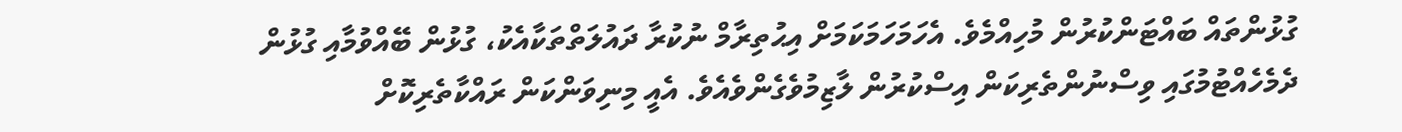ގުޅުންތައް ބައްޓަންކުރުން މުހިއްމެވެ. އެހަމަހަމަކަމަށް އިޙުތިރާމް ނުކުރާ ދައުލަތްތަކާއެކު، ގުޅުން ބޭއްވުމާއި ގުޅުން ދެމެހެއްޓުމުގައި ވިސްނުންތެރިކަން އިސްކުރުން ލާޒިމުވެގެންވެއެވެ. އެއީ މިނިވަންކަން ރައްކާތެރިކޮށް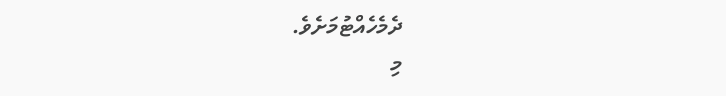ދެމެހެއްޓުމަށެވެ.
މި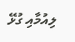ލިއުމާއި ގުޅޭ